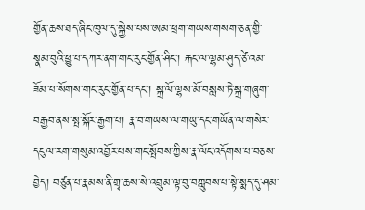གྱོན་ཆས་ཐད་ཞིང་ཁུལ་དུ་སྐྱེས་པས་ཨམ་ཕྲག་གཡས་གསག་ཅན་གྱི་སྣམ་བུའི་ཕྱུ་པ་དཀར་ནག་གང་རུང་གྱོན་ཤིང་། རྐང་ལ་ལྷམ་ཤུད་ཙེ་འམ་ཟོམ་པ་སོགས་གང་རུང་གྱོན་པ་དང་། སྐྲ་ལོ་ལྷས་མོ་བསླས་ཏེ་སྐྲ་གཞུག་བརྒྱབ་ནས་སྤ་སྐོར་རྒྱག་པ། རྣ་བ་གཡས་ལ་གཡུ་དང་གཡོན་ལ་གསེར་དངུལ་རག་གསུམ་འབྱོར་པས་གང་སྤོབས་ཀྱིས་རྣ་ལོང་འདོགས་པ་བཅས་བྱེད། བཙུན་པ་རྣམས་ནི་གྲྭ་ཆས་སེ་འབྲུམ་ལྟ་བུ་བཀླུབས་པ་སྟེ་སྨད་དུ་ཤམ་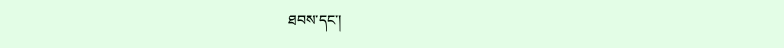ཐབས་དང་།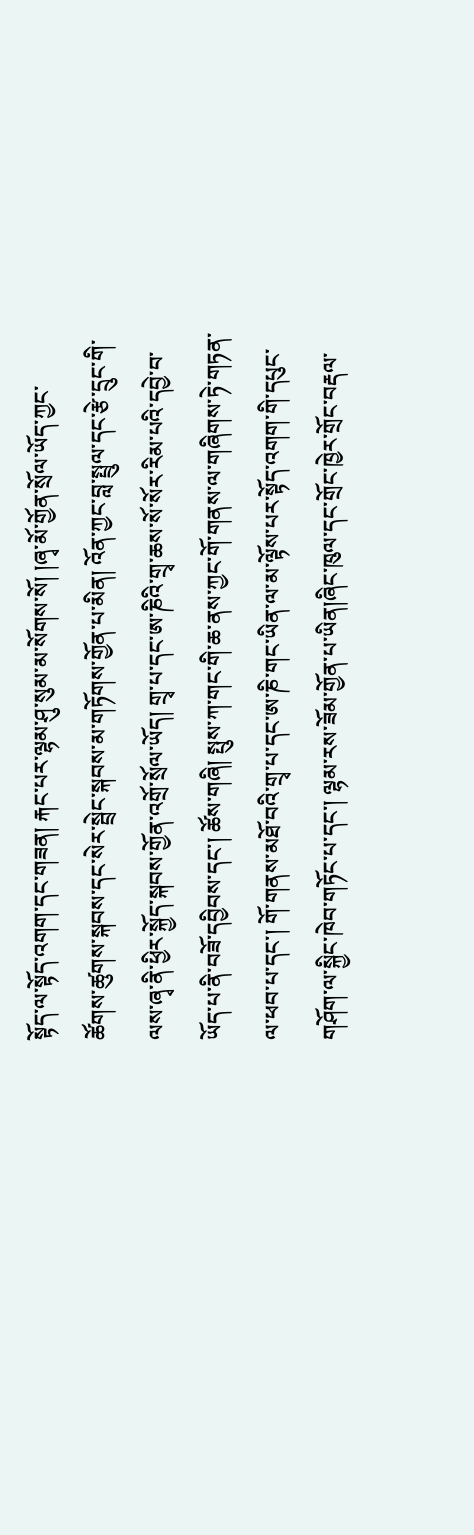སྟོད་ལ་སྟོད་འགག་དང་གཟན། རྐང་པར་ལྷམ་ཤུ་སུམ་མ་སོགས་སོ། །ཞྭ་མོ་གྱོན་སྲོལ་ཡོད་ཀྱང་ཚོགས་ཚུགས་སྐབས་དང་སེར་སྦྲེང་སྐབས་མ་གཏོགས་གྱོན་པ་མིན། འོན་ཀྱང་བླ་སྤྲུལ་དང་རྩེ་དྲུང་གི་ལས་ཞྭ་ནི་ཕྱིར་སྐྱོད་སྐབས་གྱོན་འགྲོ་སྲོལ་ཡོད། གྲྭ་པ་དང་ཨ་ཎིའི་གྲྭ་ཆས་སོ་སོར་རིམ་པའི་དབྱེ་བ་ཡོད་པ་ནི་བཟོ་དབྱིབས་དང་། ཚོས་གཞི། སྤུས་ཀ་གང་གི་ཆ་ནས་ཀྱང་གོ་གནས་ལ་གཞིགས་ཏེ་གཏན་ལ་ཕབ་པ་དང་། གོ་གནས་མཐོ་བའི་གྲྭ་པ་དང་ཨ་ཎི་གང་ཡིན་ལ་མ་ལྟོས་པར་སྟོད་འགག་གི་དཔུང་གཤོག་ལ་སྐྱིང་ཁེབ་གཏོང་པ་དང་། ལྷམ་རས་ཟོམ་གྱོན་པ་ཡིན།ཞིང་ཁུལ་དང་གྲོང་ཁྱེར་གྲོང་བརྡལ་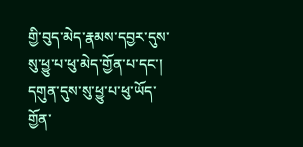གྱི་བུད་མེད་རྣམས་དབྱར་དུས་སུ་ཕྱུ་པ་ཕུ་མེད་གྱོན་པ་དང་། དགུན་དུས་སུ་ཕྱུ་པ་ཕུ་ཡོད་གྱོན་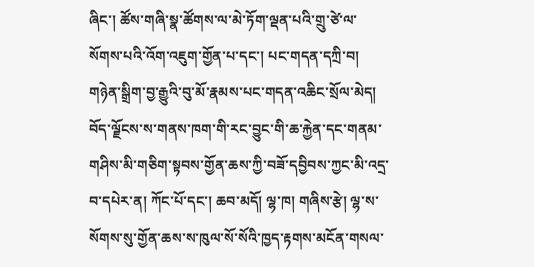ཞིང་། ཚོས་གཞི་སྣ་ཚོགས་ལ་མེ་ཏོག་ལྡན་པའི་གྲུ་ཙེ་ལ་སོགས་པའི་འོག་འཇུག་གྱོན་པ་དང་། པང་གདན་དཀྲི་བ། གཉེན་སྒྲིག་བྱ་རྒྱུའི་བུ་མོ་རྣམས་པང་གདན་འཆིང་སྲོལ་མེད། བོད་ལྗོངས་ས་གནས་ཁག་གི་རང་བྱུང་གི་ཆ་རྐྱེན་དང་གནམ་གཤིས་མི་གཅིག་སྟབས་གྱོན་ཆས་ཀྱི་བཟོ་དབྱིབས་ཀྱང་མི་འདྲ་བ་དཔེར་ན། ཀོང་པོ་དང་། ཆབ་མདོ། ལྷ་ཁ། གཞིས་རྩེ། ལྷ་ས་སོགས་སུ་གྱོན་ཆས་ས་ཁུལ་སོ་སོའི་ཁྱད་རྟགས་མངོན་གསལ་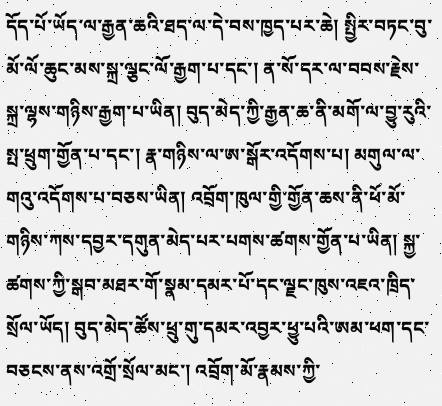དོད་པོ་ཡོད་ལ་རྒྱན་ཆའི་ཐད་ལ་དེ་བས་ཁྱད་པར་ཆེ། སྤྱིར་བཏང་བུ་མོ་ལོ་ཆུང་མས་སྐྲ་ལྕང་ལོ་རྒྱག་པ་དང་། ན་སོ་དར་ལ་བབས་རྗེས་སྐྲ་ལྷས་གཉིས་རྒྱག་པ་ཡིན། བུད་མེད་ཀྱི་རྒྱན་ཆ་ནི་མགོ་ལ་བྱུ་རུའི་སྤ་ཕྲུག་གྱོན་པ་དང་། རྣ་གཉིས་ལ་ཨ་སྒོར་འདོགས་པ། མགུལ་ལ་གའུ་འདོགས་པ་བཅས་ཡིན། འབྲོག་ཁུལ་གྱི་གྱོན་ཆས་ནི་ཕོ་མོ་གཉིས་ཀས་དབྱར་དགུན་མེད་པར་པགས་ཚགས་གྱོན་པ་ཡིན། སྐྱ་ཚགས་ཀྱི་སྒབ་མཐར་གོ་སྣམ་དམར་པོ་དང་ལྗང་ཁུས་འཇའ་ཁྲིད་སྲོལ་ཡོད། བུད་མེད་ཚོས་ཕྲུ་གུ་དམར་འབྱར་ཕྱུ་པའི་ཨམ་ཕག་དང་བཅངས་ནས་འགྲོ་སྲོལ་མང་། འབྲོག་མོ་རྣམས་ཀྱི་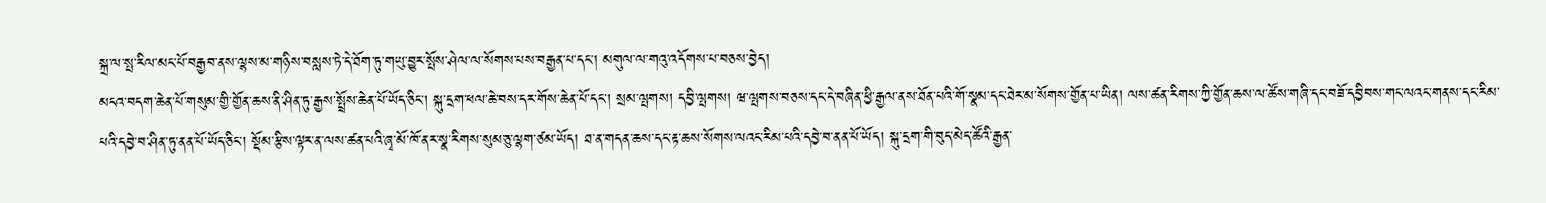སྐྲ་ལ་སྤ་རིལ་མང་པོ་བརྒྱབ་ནས་ལྷས་མ་གཉིས་བསླས་ཏེ་དེ་ཐོག་ཏུ་གཡུ་བྱུར་སྤོས་ཤེལ་ལ་སོགས་པས་བརྒྱན་པ་དང་། མགུལ་ལ་གའུ་འདོགས་པ་བཅས་བྱེད།
མངའ་བདག་ཆེན་པོ་གསུམ་གྱི་གྱོན་ཆས་ནི་ཤིན་ཏུ་རྒྱས་སྤྲོས་ཆེན་པོ་ཡོད་ཅིང་། སྐུ་དྲག་ཕལ་ཆེ་བས་དར་གོས་ཆེན་པོ་དང་། སྲམ་ལྤགས། དབྱི་ལྤགས། ཝ་ལྤགས་བཅས་དང་དེ་བཞིན་ཕྱི་རྒྱལ་ནས་ཐོན་པའི་གོ་སྣམ་དང་ཐེར་མ་སོགས་གྱོན་པ་ཡིན། ལས་ཚན་རིགས་ཀྱི་གྱོན་ཆས་ལ་ཚོས་གཞི་དང་བཟོ་དབྱིབས་གང་ལའང་གནས་དང་རིམ་པའི་དབྱེ་བ་ཤིན་ཏུ་ནན་པོ་ཡོད་ཅིང་། སྡོམ་རྩིས་ལྟར་ན་ལས་ཚན་པའི་ཞྭ་མོ་ཁོ་ནར་སྣ་རིགས་སུམ་ཅུ་ལྷག་ཙམ་ཡོད། ཐ་ན་གདན་ཆས་དང་རྟ་ཆས་སོགས་ལའང་རིམ་པའི་དབྱེ་བ་ནན་པོ་ཡོད། སྐུ་དྲག་གི་བུད་མེད་ཚོའི་རྒྱན་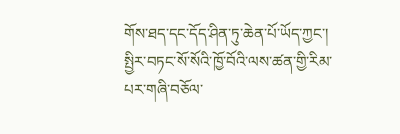གོས་ཐད་དང་དོད་ཤིན་ཏུ་ཆེན་པོ་ཡོད་ཀྱང་། སྤྱིར་བཏང་སོ་སོའི་ཁྱོ་བོའི་ལས་ཚན་གྱི་རིམ་པར་གཞི་བཅོལ་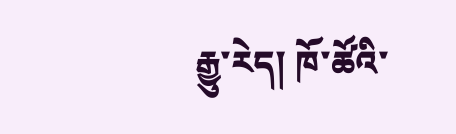རྒྱུ་རེད། ཁོ་ཚོའི་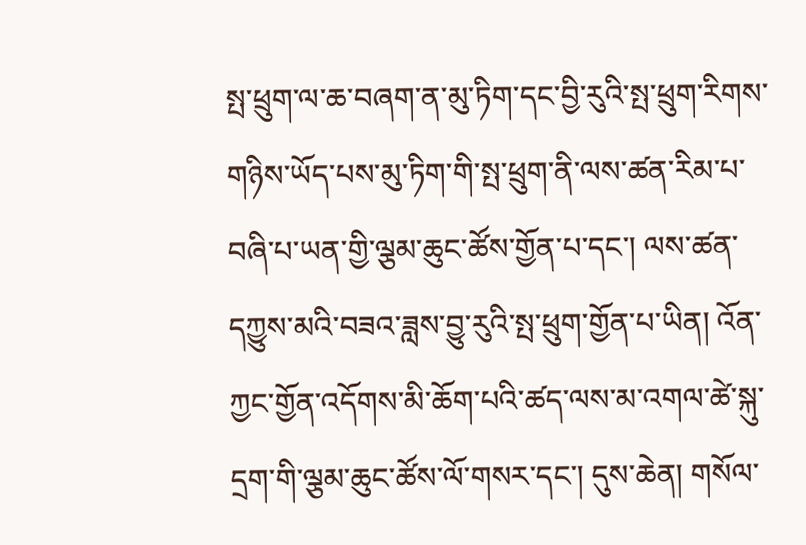སྤ་ཕྲུག་ལ་ཆ་བཞག་ན་མུ་ཏིག་དང་བྱི་རུའི་སྤ་ཕྲུག་རིགས་གཉིས་ཡོད་པས་མུ་ཏིག་གི་སྤ་ཕྲུག་ནི་ལས་ཚན་རིམ་པ་བཞི་པ་ཡན་གྱི་ལྕམ་ཆུང་ཚོས་གྱོན་པ་དང་། ལས་ཚན་དཀྱུས་མའི་བཟའ་ཟླས་བྱུ་རུའི་སྤ་ཕྲུག་གྱོན་པ་ཡིན། འོན་ཀྱང་གྱོན་འདོགས་མི་ཆོག་པའི་ཚད་ལས་མ་འགལ་ཚེ་སྐུ་དྲག་གི་ལྕམ་ཆུང་ཚོས་ལོ་གསར་དང་། དུས་ཆེན། གསོལ་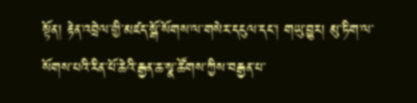སྟོན། རྟེན་འབྲེལ་གྱི་མཛད་སྒོ་སོགས་ལ་གསེར་དངུལ་དང་། གཡུ་བྱུར། མུ་ཏིག་ལ་སོགས་པའི་རིན་པོ་ཆེའི་རྒྱན་ཆ་སྣ་ཚོགས་ཀྱིས་བརྒྱན་པ་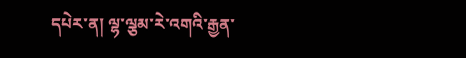དཔེར་ན། ལྷ་ལྕམ་རེ་འགའི་རྒྱན་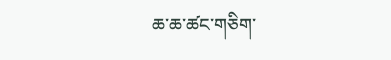ཆ་ཆ་ཚང་གཅིག་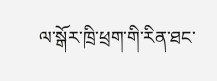ལ་སྒོར་ཁྲི་ཕྲག་གི་རིན་ཐང་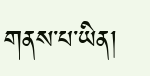གནས་པ་ཡིན།